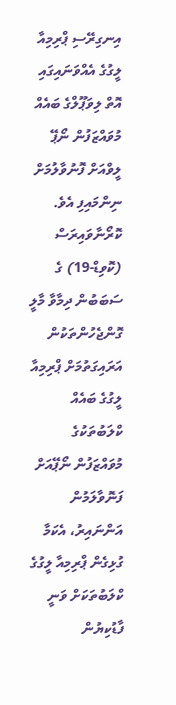އިނގިރޭސި ޕްރިމިއާ ލީގުގެ އެއްވަނައިގައި އޮތް ލިވަޕޫލްގެ ބައެއް މުވައްޒަފުން ނޯޕޭ ލީވްއަށް ފޮނުވާލުމަށް ނިންމައިފި އެވެ.
ކޮރޯނާވައިރަސް (ކޮވިޑް-19) ގެ ސަބަބުން ދިމާވާ މާލީ ގޮންޖެހުންތަކުން އަރައިގަތުމަށް ޕްރިމިއާ ލީގުގެ ބައެއް ކްލަބުތަކުގެ މުވައްޒަފުން ނޯޕޭއަށް ފަނޮވާލަމުން އަންނައިރު، އެކަމާ ގުޅިގެން ޕްރިމިއާ ލީގުގެ ކްލަބުތަކަށް ވަނީ ފާޑުކިޔުން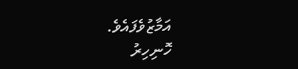އަމާޒުވެފައެވެ.
ހޮނިހިރު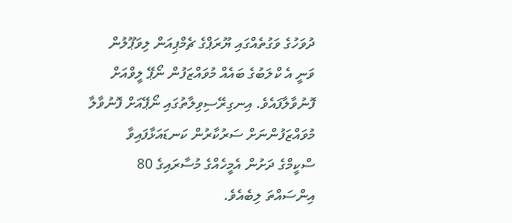ދުވަހުގެ ވަގުތެއްގައި ޔޫރަޕްގެ ޗެމްޕިއަން ލިވަޕޫލުން ވަނީ އެ ކްލަބުގެ ބައެއް މުވައްޒަފުން ނޯޕޭ ލީވްއަށް ފޮނުވާލާފައެވެ. އިނގިރޭސިވިލާތުގައި ނޯޕޭއަށް ފޮނުވާލާ މުވައްޒަފުންނަށް ސަރުކާރުން ކަނޑައަޅާފައިވާ ސްކީމްގެ ދަށުން އެމީހެއްގެ މުސާރައިގެ 80 އިންސައްތަ ލިބެއެވެ.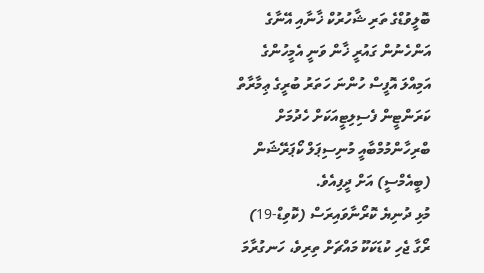ބޮލީވުޑްގެ ތަރި ޝާހުރުކް ޚާނާއި އޭނާގެ އަންހެނުން ގައުރީ ޚާން ވަނީ އެމީހުންގެ އަމިއްލަ އޮފީސް ހުންނަ ހަތަރު ބުރީގެ ޢިމާރާތް ކަރަންޓީން ފެސިލިޓީއަކަށް ހެދުމަށް ބްރިހާންމުމްބާއީ މުނިސިޕަލް ކޯޕަރޭޝަން (ބީއެމްސީ) އަށް ދީފިއެވެ.
މުޅި ދުނިޔެ ކޮރޯނާވައިރަސް (ކޮވިޑް-19) ރޯގާ ޖެހި ކުޑަކަކޫ މައްޗަށް ތިރިވެ، ހަނގުރާމަ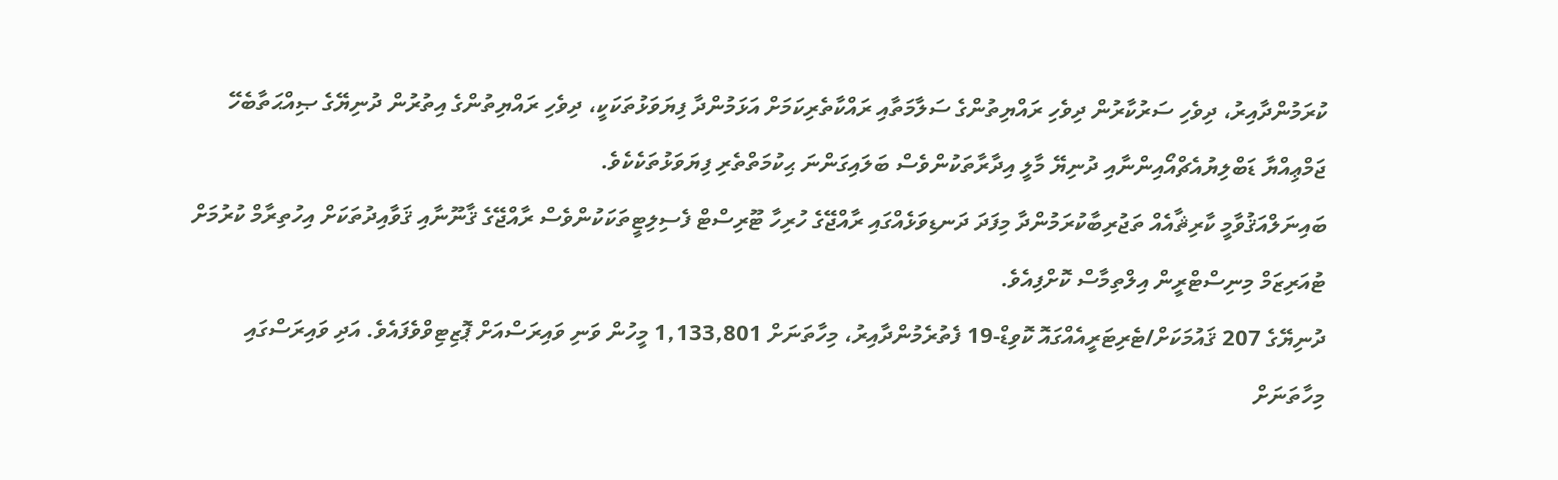ކުރަމުންދާއިރު، ދިވެހި ސަރުކާރުން ދިވެހި ރައްޔިތުންގެ ސަލާމަތާއި ރައްކާތެރިކަމަށް އަޅަމުންދާ ފިޔަވަޅުތަކަކީ، ދިވެހި ރައްޔިތުންގެ އިތުރުން ދުނިޔޭގެ ޞިއްޙަތާބެހޭ ޖަމްޢިއްޔާ ޑަބްލިޔުއެޗްއޯއިންނާއި ދުނިޔޭ މާލީ އިދާރާތަކުންވެސް ބަލައިގަންނަ ޙިކުމަތްތެރި ފިޔަވަޅުތަކެކެވެ.
ބައިނަލްއަޤުވާމީ ކާރިޘާއެއް ތަޖުރިބާކުރަމުންދާ މިފަދަ ދަނޑިވަޅެއްގައި ރާއްޖޭގެ ހުރިހާ ޓޫރިސްޓް ފެސިލިޓީތަކަކުންވެސް ރާއްޖޭގެ ޤާނޫނާއި ޤަވާއިދުތަކަށް އިހުތިރާމް ކުރުމަށް ޓުއަރިޒަމް މިނިސްޓްރީން އިލްތިމާސް ކޮށްފިއެވެ.
ދުނިޔޭގެ 207 ޤައުމަކަށް/ޓެރިޓަރީއެއްގައޮ ކޮވިޑް-19 ފެތުރެމުންދާއިރު، މިހާތަނަށް 1,133,801 މީހުން ވަނި ވައިރަސްއަށް ޕޮޒިޓިވްވެފައެވެ. އަދި ވައިރަސްގައި މިހާތަނަށް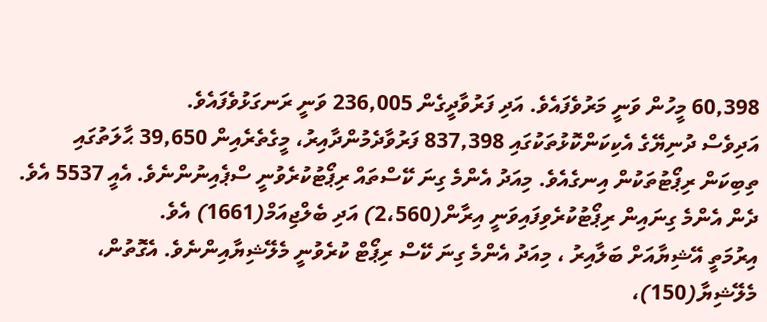60,398 މީހުން ވަނީ މަރުވެފައެވެ. އަދި ފަރުވާދީގެން 236,005 ވަނީ ރަނގަޅުވެފައެވެ.
އަދިވެސް ދުނިޔޭގެ އެކިކަންކޮޅުތަކުގައި 837,398 ފަރުވާދެމުންދާއިރު، މީގެތެރެއިން 39,650 ޙާލަތުގައި ތިބިކަން ރިޕޯޓުތަކުން އިނގެއެވެ. މިއަދު އެންމެ ގިނަ ކޭސްތައް ރިޕޯޓުކުރެވުނީ ސްޕެއިނުންނެވެ. އެއީ 5537 އެވެ. ދެން އެންމެ ގިނައިން ރިޕޯޓުކުރެވިފައިވަނީ އިރާން(2،560) އަދި ބެލްޖިއަމް(1661) އެވެ.
އިރުމަތީ އޭޝިޔާއަށް ބަލާއިރު ، މިއަދު އެންމެ ގިނަ ކޭސް ރިޕޯޓް ކުރެވުނީ މެލޭޝިޔާއިންނެވެ. އެގޮތުން، މެލޭޝިޔާ(150)،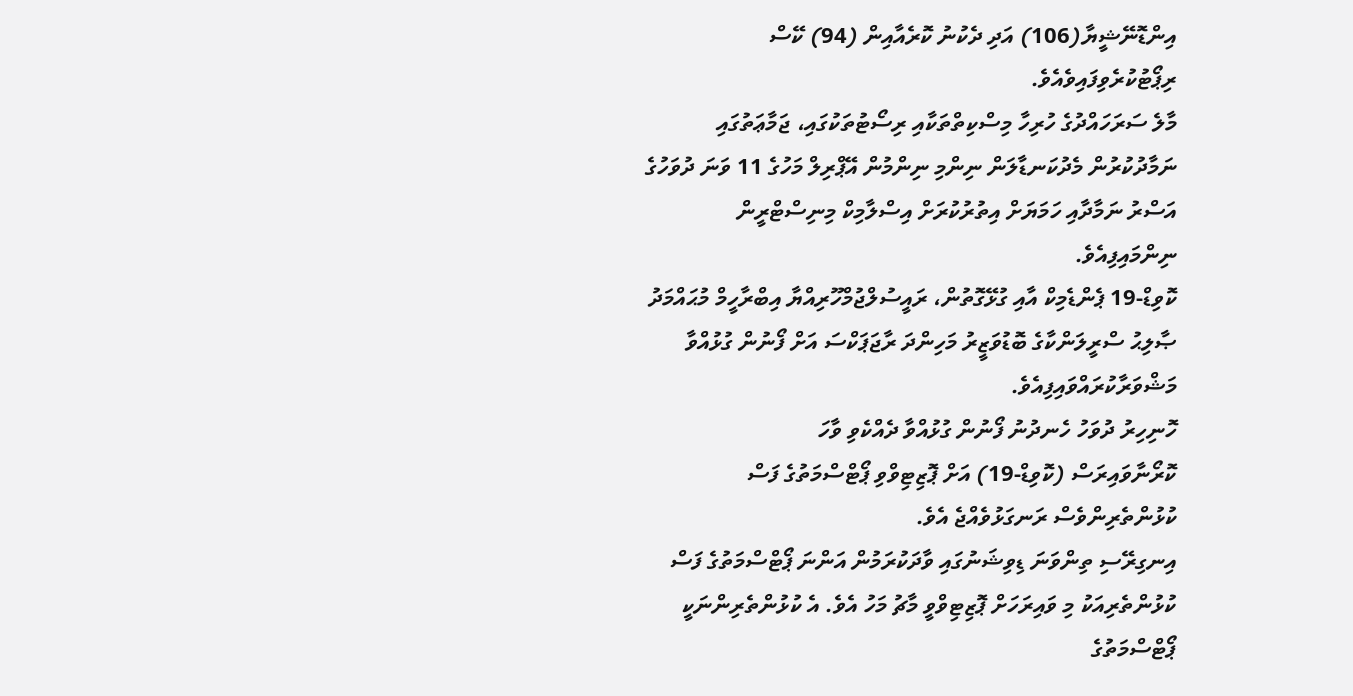އިންޑޮނޭޝީޔާ(106) އަދި ދެކުނު ކޮރެއާއިން (94) ކޭސް ރިޕޯޓުކުރެވިފައިވެއެވެ.
މާލެ ސަރަހައްދުގެ ހުރިހާ މިސްކިތްތަކާއި ރިސޯޓުތަކުގައި، ޖަމާޢަތުގައި ނަމާދުކުރުން މެދުކަނޑާލަން ނިންމި ނިންމުން އޭޕްރިލް މަހުގެ 11 ވަނަ ދުވަހުގެ އަސްރު ނަމާދާއި ހަމަޔަށް އިތުރުކުރަށް އިސްލާމިކް މިނިސްޓްރީން ނިންމައިފިއެވެ.
ކޮވިޑް-19 ޕެންޑެމިކް އާއި ގުޅޭގޮތުން، ރައީސުލްޖުމްހޫރިއްޔާ އިބްރާހީމް މުޙައްމަދު ޞާލިޙު ސްރީލަންކާގެ ބޮޑުވަޒީރު މަހިންދަ ރާޖަޕަކްސަ އަށް ފޯނުން ގުޅުއްވާ މަޝްވަރާކުރައްވައިފިއެވެ.
ހޮނިހިރު ދުވަހު ހެނދުނު ފޯނުން ގުޅުއްވާ ދެއްކެވި ވާހަ
ކޮރޯނާވައިރަސް (ކޮވިޑް-19) އަށް ޕޮޒިޓިވްވި ޕޯޓްސްމަތުގެ ފަސް ކުޅުންތެރިންވެސް ރަނގަޅުވެއްޖެ އެވެ.
އިނގިރޭސި ތިންވަނަ ޑިވިޝަނުގައި ވާދަކުރަމުން އަންނަ ޕޯޓްސްމަތުގެ ފަސް ކުޅުންތެރިއަކު މި ވައިރަހަށް ޕޮޒިޓިވްވީ މާޗު މަހު އެވެ. އެ ކުޅުންތެރިންނަކީ ޕޯޓްސްމަތުގެ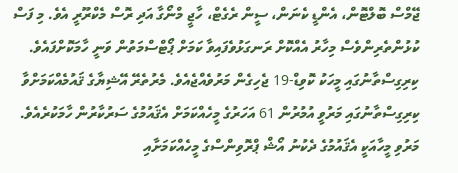ޖޭމްސް ބޮލްޓޮން، އެންޑީ ކެނަން، ސީން ރެގެޓް، ހާޖީ މްނޯގާ އަދި ރޮސް މެކްރޫރީ އެވެ. މި ފަސް ކުޅުންތެރިންވެސް މިހާރު އެއްކޮށް ރަނގަޅުވެފައިވާ ކަމަށް ޕޯޓްސްމަތުން ވަނީ ހާމަކޮށްފައެވެ.
ކިރިގިސްތާނުގައި މީހަކު ކޮވިޑް-19 ޖެހިގެން މަރުވެއްޖެއެވެ. މެރުތެރޭ އޭޝިޔާގެ ޤައުމެއްކަމަށްވާ ކިރިގިސްތާނުގައި މަރުވީ އުމުރުން 61 އަހަރުގެ މީހެއްކަމަށް އެޤައުމުގެ ސަރުކާރުން ހާމަކުރެއެވެ. މަރުވި މީހާއަކީ އެޤައުމުގެ ދެކުނު އޯޝް ޕްރޮވިންސްގެ މީހެއްކަމަށާއި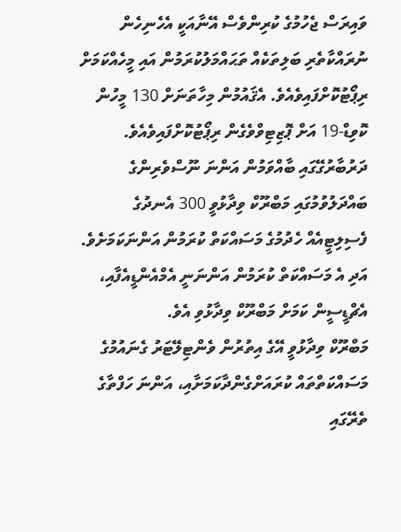ވައިރަސް ޖެހުމުގެ ކުރިންވެސް އޭނާއަކީ އެހެނިހެން ނުރައްކާތެރި ބަލިތަކެއް ތަޙައްމަލުކުރަމުން އައި މީހެއްކަމަށް ރިޕޯޓުކޮށްފައިވެއެވެ. އެޤައުމުން މިހާތަނަށް 130 މީހުން ކޮވިޑް-19 އަށް ޕޮޒިޓިވްވެގެން ރިޕޯޓުކޮށްފައިވެއެވެ.
ދަރުބާރުގޭގައި ބާއްވަމުން އަންނަ ނޫސްވެރިންގެ ބައްދަލުވުމުގައި މަބްރޫކް ވިދާޅުވީ 300 އެނދުގެ ފެސިލިޓީއެއް ހެދުމުގެ މަސައްކަތް ކުރަމުން އަންނަކަމަށެވެ. އަދި އެ މަސައްކަތް ކުރަމުން އަންނަނީ އެމްއެންޑީއެފާއި، އެޗްޑީސީން ކަމަށް މަބްރޫކް ވިދާޅުވި އެވެ.
މަބްރޫކް ވިދާޅުވީ އޭގެ އިތުރުން ވެންޓިލޭޓަރު ގެނައުމުގެ މަސައްކަތްތައް ކުރައަށްގެންދާކަމަށާއި، އަންނަ ހަފްތާގެ ތެރޭގައި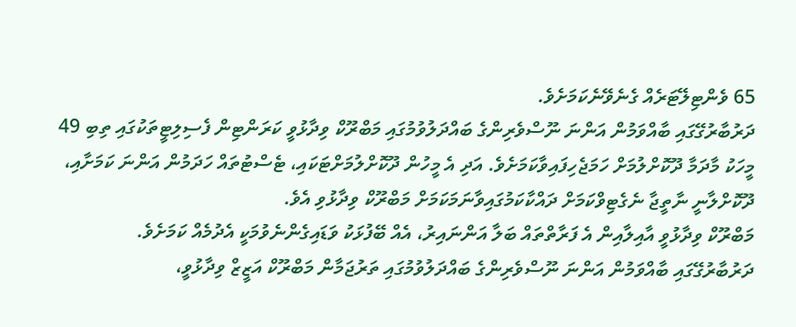65 ވެންޓިލޭޓަރެއް ގެނެވޭނެކަމަށެވެ.
ދަރުބާރުގޭގައި ބާއްވަމުން އަންނަ ނޫސްވެރިންގެ ބައްދަލުވުމުގައި މަބްރޫކް ވިދާޅުވީ ކަރަންޓިން ފެސިލިޓީތަކުގައި ތިބި 49 މީހަކު މާދަމާ ދޫކޮށްލުމަށް ހަމަޖެހިފައިވާކަމަށެވެ. އަދި އެ މީހުން ދޫކޮށްލުމަށްޓަކައި، ޓެސްޓުތައް ހަދަމުން އަންނަ ކަމަށާއި، ދޫކޮށްލާނީ ނާތީޖާ ނެގެޓިވްކަމަށް ދައްކާކަމުގައިވާނަމަކަމަށް މަބްރޫކް ވިދާޅުވި އެވެ.
މަބްރޫކް ވިދާޅުވީ އާއިލާއިން އެ ފަރާތްތައް ބަލާ އަންނައިރު، އެއް ބޭފުޅަކު ވަޑައިގެންނެވުމަކީ އެދުމެއް ކަމަށެވެ.
ދަރުބާރުގޭގައި ބާއްވަމުން އަންނަ ނޫސްވެރިންގެ ބައްދަލުވުމުގައި ތަރުޖަމާން މަބްރޫކް އަޒީޒް ވިދާޅުވީ،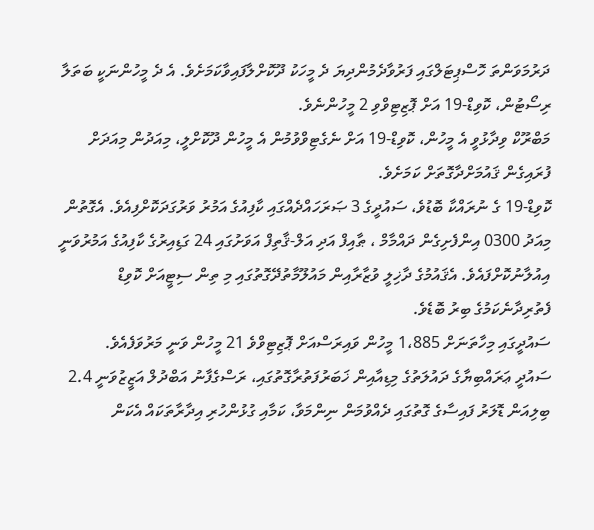ދަރުމަވަންތަ ހޮސްޕިޓަލްގައި ފަރުވާދެމުންދިޔަ ދެ މީހަކު ދޫކޮށްލާފައިވާކަމަށެވެ. އެ ދެ މީހުންނަކީ ބަތަލާ ރިސޯޓުން، ކޮވިޑް-19 އަށް ޕޮޒިޓިވްވި 2 މީހުންނެވެ.
މަބްރޫކް ވިދާޅުވީ އެ މީހުން، ކޮވިޑް-19 އަށް ނެގެޓިވްވުމުން އެ މީހުން ދޫކޮށްލީ، މިއަދުން މިއަދަށް ފުރައިގެން ޤައުމަށްދާގޮތަށް ކަމަށެވެ.
ކޮވިޑް-19 ގެ ނުރައްކާ ބޮޑުވެ، ސައުދީގެ 3 ޞަރަހައްދެއްގައި ކާފިއުގެ އަމުރު ވަރުގަދަކޮށްފިއެވެ. އެގޮތުން މިއަދު 0300 އިންފެށިގެން ދައްމާމް ، ޠާއިފް އަދި އަލް-ޤާތިފް އަވަށުގައި 24 ގަޑިއިރުގެ ކާފިއުގެ އަމުރުވަނީ އިއުލާނުކޮށްފައެވެ. އެޤައުމުގެ ދާޚިލީ ވުޒާރާއިން މައުލޫމާތުދޭގޮތުގައި މި ތިން ސިޓީއަށް ކޮވިޑް ފެތުރިދާނެކަމުގެ ބިރު ބޮޑެވެ.
ސައުދީގައި މިހާތަނަށް 1،885 މީހުން ވައިރަސްއަށް ޕޮޒިޓިވްވެ 21 މީހުން ވަނީ މަރުވަފެއެވެ.
ސައުދީ ޢަރައްބިޔާގެ ދައުލަތުގެ މިޑިއާއިން ޚަބަރުފަތުރާގޮތުގައި، ރަސްގެފާނު އަބްދުލް އަޒީޒުވަނީ 2.4 ބިލިއަން ޑޮލަރު ފައިސާގެ ގޮތުގައި ދެއްވުމަން ނިންމަވާ، ކަމާއި ގުޅުންހުރި އިދާރާތަކައް އެކަން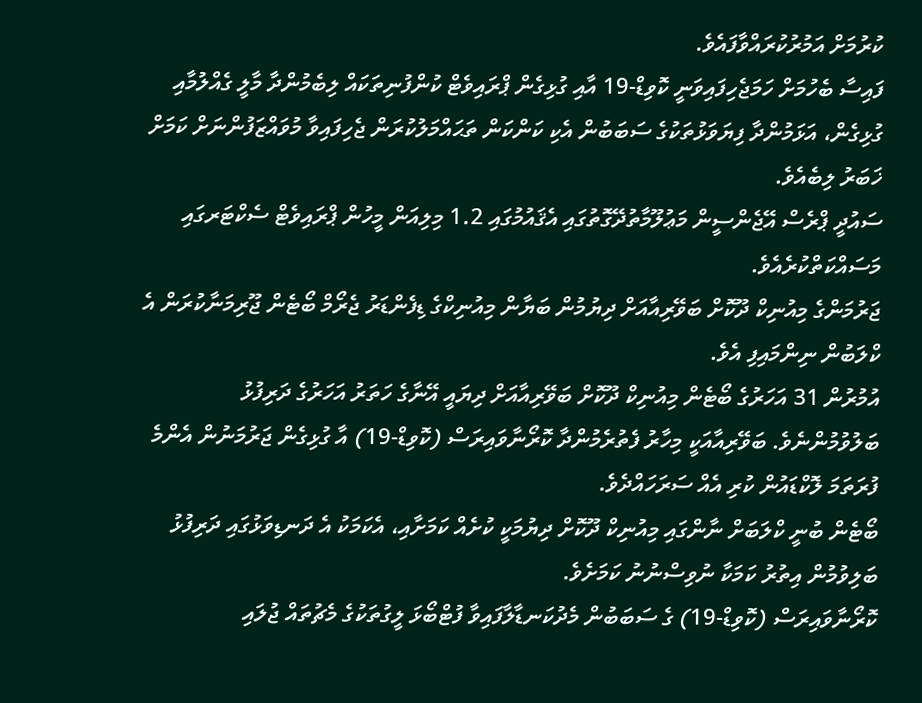ކުރުމަށް އަމުރުކުރައްވާފައެވެ.
ފައިސާ ބެހުމަށް ހަމަޖެހިފައިވަނީ ކޮވިޑް-19 އާއި ގުޅިގެން ޕްރައިވެޓް ކުންފުނިތަކައް ލިބެމުންދާ މާލީ ގެއްލުމާއި ގުޅިގެން، އަޅަމުންދާ ފިޔަވަޅުތަކުގެ ސަބަބުން އެކި ކަންކަން ތަޙައްމަލުކުރަން ޖެހިފައިވާ މުވައްޒަފުންނަށް ކަމަށް ޚަބަރު ލިބެއެވެ.
ސައުދީ ޕްރެސް އޭޖެންސީން މަޢުލޫމާތުދޭގޮތުގައި އެޤައުމުގައި 1.2 މިލިއަން މީހުން ޕްރައިވެޓް ސެކްޓަރގައި މަސައްކަތްކުރެއެވެ.
ޖަރުމަންގެ މިއުނިކް ދޫކޮށް ބަވޭރިއާއަށް ދިޔުމުން ބަޔާން މިއުނިކްގެ ޑިފެންޑަރު ޖެރޯމް ބޯޓެން ޖޫރިމަނާކުރަން އެ ކްލަބުން ނިންމައިފި އެވެ.
އުމުރުން 31 އަހަރުގެ ބޯޓެން މިއުނިކް ދޫކޮށް ބަވޭރިއާއަށް ދިޔައީ އޭނާގެ ހަތަރު އަހަރުގެ ދަރިފުޅު ބަލުވުމުންނެވެ. ބަވޭރިއާއަކީ މިހާރު ފެތުރެމުންދާ ކޮރޯނާވައިރަސް (ކޮވިޑް-19) އާ ގުޅިގެން ޖަރުމަނުން އެންމެ ފުރަތަމަ ލޮކްޑައުން ކުރި އެއް ސަރަހައްދެވެ.
ބޯޓެން ބުނީ ކްލަބަށް ނާންގައި މިއުނިކް ދޫކޮށް ދިޔުމަކީ ކުށެއް ކަމަށާއި، އެކަމަކު އެ ދަނޑިވަޅުގައި ދަރިފުޅު ބަލިވުމުން އިތުރު ކަމަކާ ނުވިސްނުނު ކަމަށެވެ.
ކޮރޯނާވައިރަސް (ކޮވިޑް-19) ގެ ސަބަބުން މެދުކަނޑާލާފައިވާ ފުޓްބޯޅަ ލީގުތަކުގެ މެޗުތައް ޖުލައި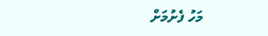މަހު ފެށުމަށް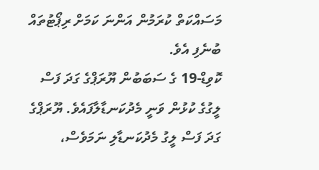މަސައްކަތް ކުރަމުން އަންނަ ކަމަށް ރިޕޯޓުތައް ބުނެފި އެވެ.
ކޮވިޑް-19 ގެ ސަބަބުން ޔޫރަޕްގެ ގަދަ ފަސް ލީގުގެ ކުޅުން ވަނީ މެދުކަނޑާލާފައެވެ. ޔޫރަޕްގެ ގަދަ ފަސް ލީގު މެދުކަނޑާލި ނަމަވެސް،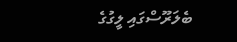ބެލަރޫސްގައި ލީގުގެ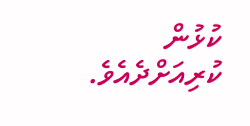ކުޅުން ކުރިއަށްދެއެވެ.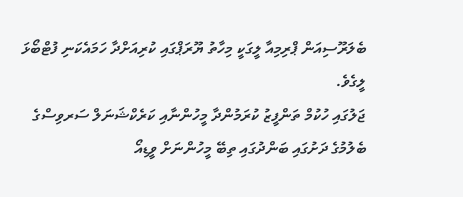ބެލަރޫސިއަން ޕްރިމިއާ ލީގަކީ މިހާތު ޔޫރަޕްގައި ކުރިއަށްދާ ހަމައެކަނި ފުޓްބޯޅަ ލީގެވެ.
ޖަލުގައި ހުކުމް ތަންފީޒު ކުރަމުންދާ މީހުންނާއި ކަރެކްޝަނަލް ސަރވިސްގެ ބެލުމުގެ ދަށުގައި ބަންދުގައި ތިބޭ މީހުންނަށް ވީޑިއޯ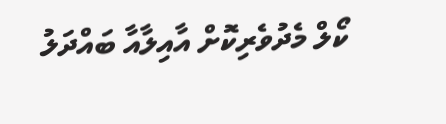ކޯލް މެދުވެރިކޮށް އާއިލާއާ ބައްދަލު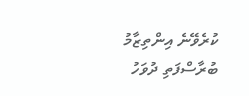ކުރެވޭނެ އިންތިޒާމު ބުރާސްފަތި ދުވަހު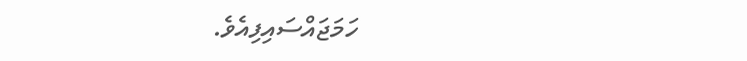ހަމަޖައްސައިފިއެވެ.